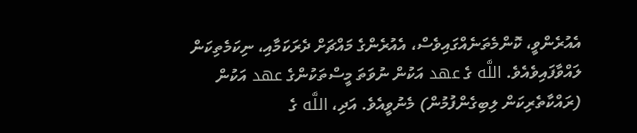އެއުރެންވީ، ކޮންމެތަނެއްގައިވެސް، އެއުރެންގެ މައްޗަށް ދެރަކަމާއި، ނިކަމެތިކަން ލައްވާފައިވެއެވެ. اللَّه ގެ عهد އަކުން ނުވަތަ މީސްތަކުންގެ عهد އަކުން (ރައްކާތެރިކަން ލިބިގެންފުމުން) މެނުވީއެވެ. އަދި، اللَّه ގެ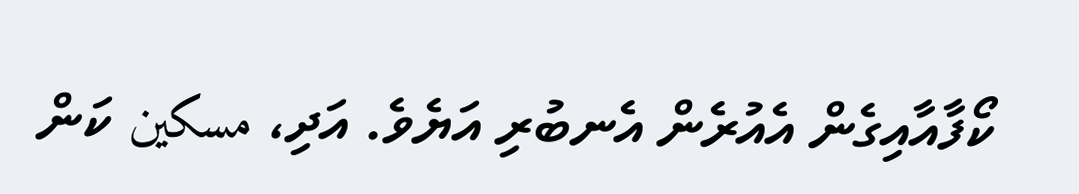ކޯފާއާއިގެން އެއުރެން އެނބުރި އަޔެވެ. އަދި، مسكين ކަން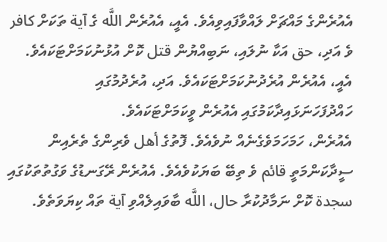އެއުރެންގެ މައްޗަށް ލައްވާފައިވިއެވެ. އެއީ، އެއުރެން اللَّه ގެ آية ތަކަށް كافر ވެ އަދި، حق އަކާ ނުލައި، ނަބިއްޔުން قتل ކޮށް އުޅުނުކަމަށްޓަކައެވެ. އެއީ، އެއުރެން އުރެދުނުކަމަށްޓަކައެވެ. އަދި، އުރެދުމުގައި ހައްދުފަހަނަޅައިދާކަމުގައި އެއުރެން ވީކަމަށްޓަކައެވެ.
އެއުރެން، ހަމަހަމަވެގެނެއް ނުވެއެވެ. ފޮތުގެ أهل ވެރިންގެ ތެރެއިން ސީދާކަންމަތީ قائم ވެ ތިބޭ ބަޔަކުވެއެވެ. އެއުރެން ރޭގަނޑުގެ ވަގުތުތަކުގައި سجدة ކޮށް ނަމާދުކުރާ حال، اللَّه ބާވައިލެއްވި آية ތައް ކިޔަވަތެވެ.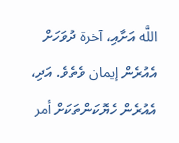اللَّه އަށާއި، آخرة ދުވަހަށް އެއުރެން إيمان ވެތެވެ. އަދި، އެއުރެން ހެޔޮކަންތަކަށް أمر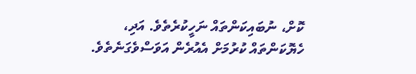ކޮށް، ނުބައިކަންތައް ނަހީކުރެތެވެ. އަދި، ހެޔޮކަންތައް ކުރުމަށް އެއުރެން އަވަސްވެގަނެތެވެ.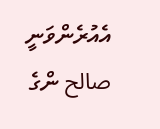އެއުރެންވަނީ صالح ންގެ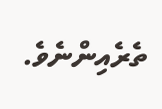ތެރެއިންނެވެ.